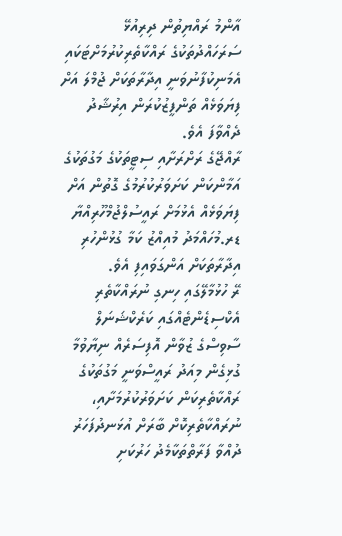އާންމު ރައްޔިތުން ދިރިއުޅޭ ސަރަހައްދުތަކުގެ ރައްކާތެރިކުރުމަށްޓަކައި އެމަނިކުފާނުވަނީ އިދާރާތަކަށް ޖުމްލަ އަށް ފިޔަވަޅެއް ތަންފީޒުކުރަން އިރުޝާދު ދެއްވާފަ އެވެ.
ރާއްޖޭގެ ރަށްރަށާއި ސިޓީތަކުގެ މަގުތަކުގެ އަމާންކަން ކަށަވަރުކުރުމުގެ ގޮތުން އަށް ފިޔަވަޅެއް އެޅުމަށް ރައީސުލްޖުމްހޫރިއްޔާ ޑރ.މުހައްމަދު މުއިއްޒު ކަމާ ގުޅުންހުރި އިދާރާތަކަށް އަންގަވައިފި އެވެ.
ރޭ ހުޅުމާލޭގައި ހިނގި ނުރައްކާތެރި އެކްސިޑެންޓެއްގައި ކަރެކްޝަނަލް ސާވިސްގެ ޒުވާން އޮފިސަރެއް ނިޔާވުމާ ގުޅިގެން މިއަދު ރައީސްވަނީ މަގުތަކުގެ ރައްކާތެރިކަން ކަށަވަރުކުރުމަށާއި، ނުރައްކާތެރިކޮށް ބާރަށް އުޅަނދުފަހަރު ދުއްވާ ފަރާތްތަކާމެދު ހަރުކަށި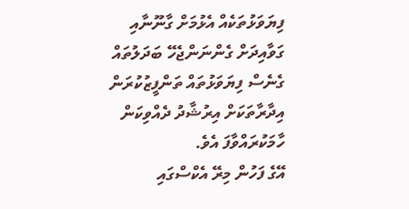ފިޔަވަޅުތަކެއް އެޅުމަށް ގާނޫނާއި ގަވާއިދަށް ގެންނަންޖެހޭ ބަދަލުތައް ގެނެސް ފިޔަވަޅުތައް ތަންފީޒުކުރަން އިދާރާތަކަށް އިރުޝާދު ދެއްވިކަން ހާމަކުރައްވާފަ އެވެ.
އޭގެ ފަހުން މިރޭ އެކްސްގައި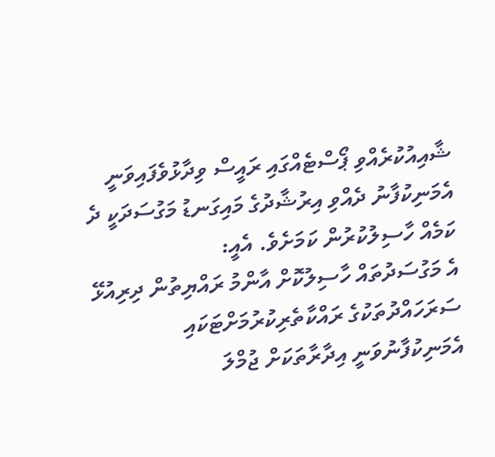ޝާއިއުކުރެއްވި ޕޯސްޓެއްގައި ރައީސް ވިދާޅުވެފައިވަނީ އެމަނިކުފާނު ދެއްވި އިރުޝާދުގެ މައިގަނޑު މަގުސަދަކީ ދެ ކަމެއް ހާސިލުކުރުން ކަމަށެވެ. އެއީ:
އެ މަގުސަދުތައް ހާސިލުކޮށް އާންމު ރައްޔިތުން ދިރިއުޅޭ ސަރަހައްދުތަކުގެ ރައްކާތެރިކުރުމަށްޓަކައި އެމަނިކުފާނުވަނީ އިދާރާތަކަށް ޖުމްލަ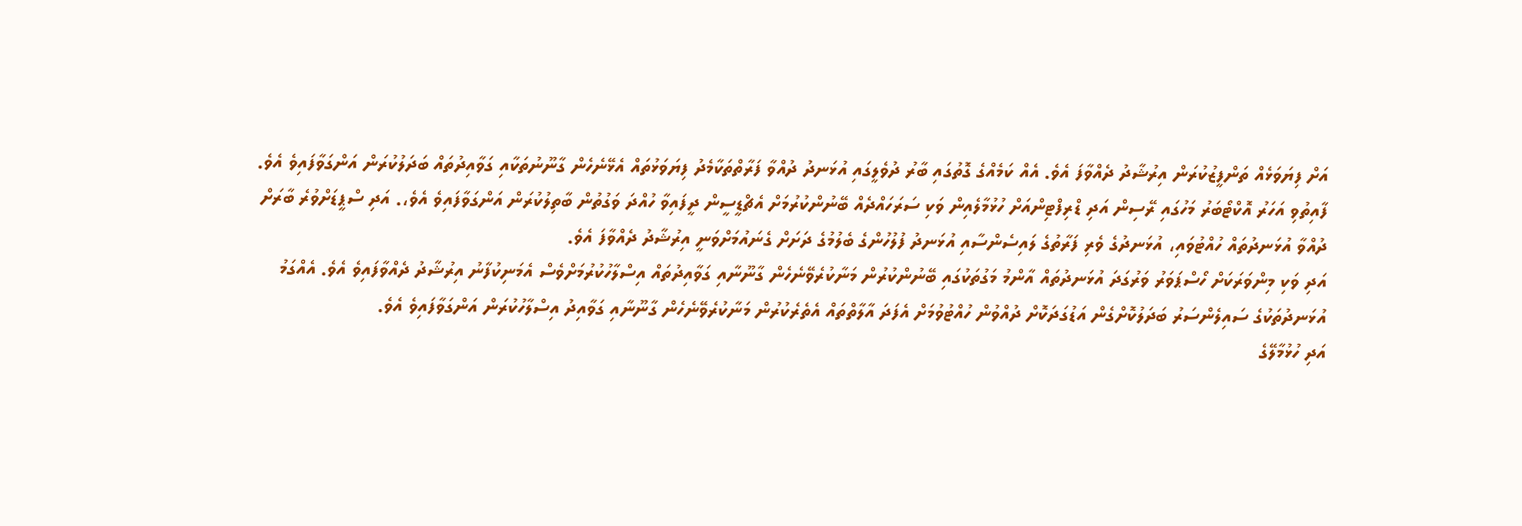އަށް ފިޔަވަޅެއް ތަންފީޒުކުރަން އިރުޝާދު ދެއްވާފަ އެވެ. އެއް ކަމެއްގެ ގޮތުގައި ބާރު ދުވެލީގައި އުޅަނދު ދުއްވާ ފަރާތްތަކާމެދު ފިޔަވަޅުތައް އެޅޭނެހެން ގާނޫނުތަކާއި ގަވާއިދުތައް ބަދަލުކުރަން އަންގަވާފައިވެ އެވެ.
ފާއިތުވި އަހަރު އޮކްޓޯބަރު މަހުގައި ރޭސިން އަދި ޑްރިފްޓިންއަށް ހުޅުމާލެއިން ވަކި ސަރަހައްދެއް ބޭނުންކުރުމަށް އެޗްޑީސީން ދީފައިވާ ހުއްދަ ވަގުތުން ބާތިލުކުރަން އަންގަވާފައިވެ އެވެ،. އަދި ސްޕީޑަށްވުރެ ބާރަށް ދުއްވާ އުޅަނދުތައް ހުއްޓުވައި، އުޅަނދުގެ ވެރި ފަރާތުގެ ލައިސެންސާއި އުޅަނދު ފުލުހުންގެ ބެލުމުގެ ދަށަށް ގެނައުމަށްވަނީ އިރުޝާދު ދެއްވާފަ އެވެ.
އަދި ވަކި މިންވަރަކަށް ހޯސްޕަވަރު ވަރުގަދަ އުޅަނދުތައް އާންމު މަގުތަކުގައި ބޭނުންކުރުން މަނާކުރެވޭނެހެން ގާނޫނާއި ގަވާއިދުތައް އިސްލާހުކުރުމަށްވެސް އެމަނިކުފާނު އިރުޝާދު ދެއްވާފައިވެ އެވެ. އެއްގަމު އުޅަނދުތަކުގެ ސައިލެންސަރު ބަދަލުކޮށްގެން އަޑުގަދަކޮށް ދުއްވުން ހުއްޓުވުމަށް އެފަދަ އާލާތްތައް އެތެރެކުރުން މަނާކުރެވޭނެހެން ގާނޫނާއި ގަވާއިދު އިސްލާހުކުރަން އަންގަވާފައިވެ އެވެ.
އަދި ހުޅުމާލޭގެ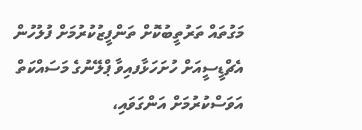މަގުތައް ތަރުތީބުކޮށް ތަންފީޒުކުރުމަށް ފުލުހުން އެޗްޑީސީއަށް ހުށަހަޅާފއިވާ ޕްލޭނުގެ މަސައްކަތް އަވަސްކުރުމަށް އަންގަވައި،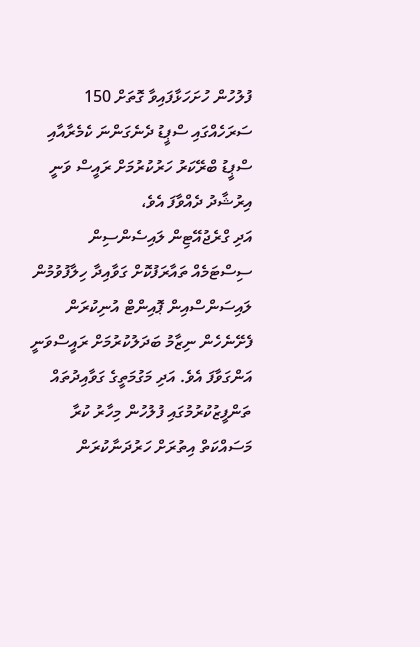ފުލުހުން ހުށަހަޅާފައިވާ ގޮތަށް 150 ސަރަހެއްގައި ސްޕީޑު ދެނެގަންނަ ކެމެރާއާއި ސްޕީޑު ބްރޭކަރު ހަރުކުރުމަށް ރައީސް ވަނީ އިރުޝާދު ދެއްވާފަ އެވެ،
އަދި ގްރެޖުއޭޓިން ލައިސެންސިން ސިސްޓަމެއް ތައާރަފުކޮށް ގަވާއިދާ ހިލާފުވުމުން ލައިސަންސްއިން ޕޮއިންޓް އުނިކުރަން ފެށޭނެހެން ނިޒާމު ބަދަލުކުރުމަށް ރައީސްވަނީ އަންގަވާފަ އެވެ. އަދި މަގުމަތީގެ ގަވާއިދުތައް ތަންފީޒުކުރުމުގައި ފުލުހުން މިހާރު ކުރާ މަސައްކަތް އިތުރަށް ހަރުދަނާކުރަން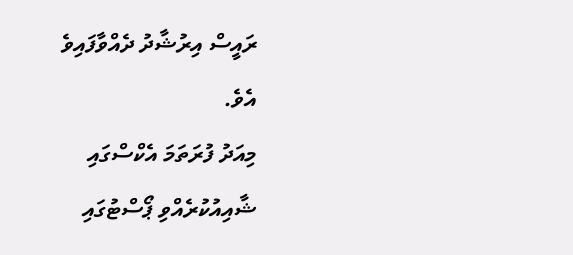ރައީސް އިރުޝާދު ދެއްވާފައިވެ އެވެ.
މިއަދު ފުރަތަމަ އެކްސްގައި ޝާއިއުކުރެއްވި ޕޯސްޓުގައި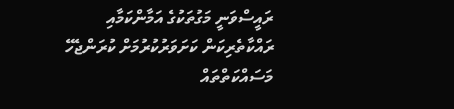ރައީސްވަނީ މަގުތަކުގެ އަމާންކަމާއި ރައްކާތެރިކަން ކަށަވަރުކުރުމަށް ކުރަންޖެހޭ މަސައްކަތްތައް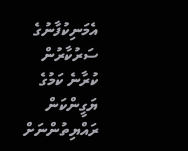އެމަނިކުފާނުގެ ސަރުކާރުން ކުރާނެ ކަމުގެ ޔަގީންކަން ރައްޔިތުންނަށް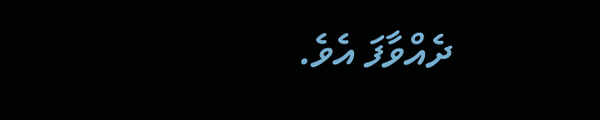ދެއްވާފަ އެވެ.